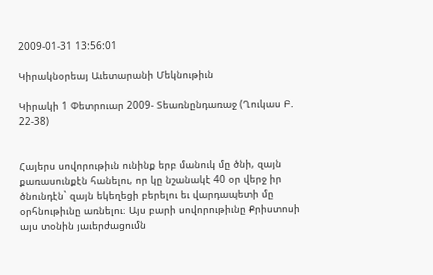2009-01-31 13:56:01

Կիրակնօրեայ Աւետարանի Մեկնութիւն

Կիրակի 1 Փետրուար 2009- Տեառնընդառաջ (Ղուկաս Բ. 22-38)


Հայերս սովորութիւն ունինք երբ մանուկ մը ծնի, զայն քառասունքէն հանելու, որ կը նշանակէ 40 օր վերջ իր ծնունդէն` զայն եկեղեցի բերելու եւ վարդապետի մը օրհնութիւնը առնելու։ Այս բարի սովորութիւնը Քրիստոսի այս տօնին յաւերժացումն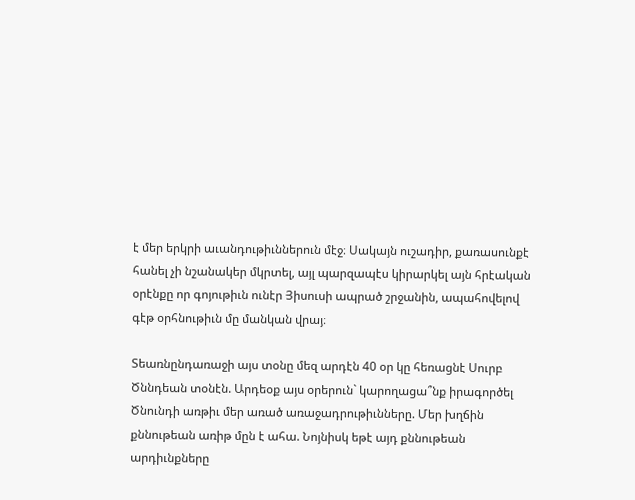է մեր երկրի աւանդութիւններուն մէջ։ Սակայն ուշադիր, քառասունքէ հանել չի նշանակեր մկրտել, այլ պարզապէս կիրարկել այն հրէական օրէնքը որ գոյութիւն ունէր Յիսուսի ապրած շրջանին, ապահովելով գէթ օրհնութիւն մը մանկան վրայ։

Տեառնընդառաջի այս տօնը մեզ արդէն 40 օր կը հեռացնէ Սուրբ Ծննդեան տօնէն. Արդեօք այս օրերուն` կարողացա՞նք իրագործել Ծնունդի առթիւ մեր առած առաջադրութիւնները. Մեր խղճին քննութեան առիթ մըն է ահա. Նոյնիսկ եթէ այդ քննութեան արդիւնքները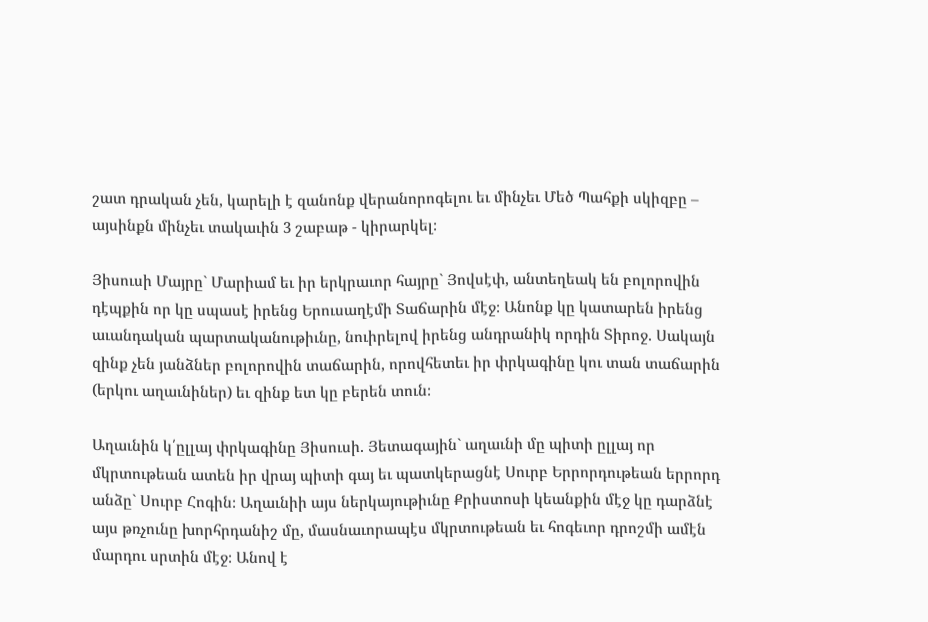շատ դրական չեն, կարելի է զանոնք վերանորոգելու եւ մինչեւ Մեծ Պահքի սկիզբը – այսինքն մինչեւ տակաւին 3 շաբաթ - կիրարկել։

Յիսուսի Մայրը` Մարիամ եւ իր երկրաւոր հայրը` Յովսէփ, անտեղեակ են բոլորովին դէպքին որ կը սպասէ իրենց Երուսաղէմի Տաճարին մէջ։ Անոնք կը կատարեն իրենց աւանդական պարտականութիւնը, նուիրելով իրենց անդրանիկ որդին Տիրոջ. Սակայն զինք չեն յանձներ բոլորովին տաճարին, որովհետեւ իր փրկագինը կու տան տաճարին (երկու աղաւնիներ) եւ զինք ետ կը բերեն տուն։

Աղաւնին կ՛ըլլայ փրկագինը Յիսուսի. Յետագային` աղաւնի մը պիտի ըլլայ որ մկրտութեան ատեն իր վրայ պիտի գայ եւ պատկերացնէ Սուրբ Երրորդութեան երրորդ անձը` Սուրբ Հոգին։ Աղաւնիի այս ներկայութիւնը Քրիստոսի կեանքին մէջ կը դարձնէ այս թռչունը խորհրդանիշ մը, մասնաւորապէս մկրտութեան եւ հոգեւոր դրոշմի ամէն մարդու սրտին մէջ։ Անով է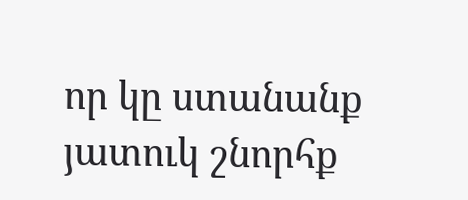որ կը ստանանք յատուկ շնորհք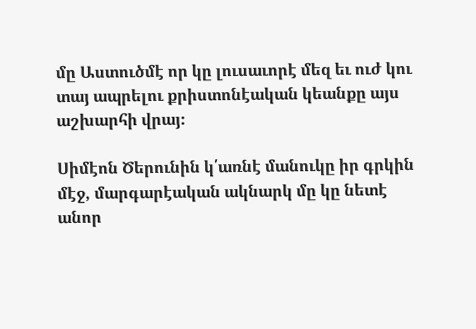մը Աստուծմէ որ կը լուսաւորէ մեզ եւ ուժ կու տայ ապրելու քրիստոնէական կեանքը այս աշխարհի վրայ։

Սիմէոն Ծերունին կ՛առնէ մանուկը իր գրկին մէջ, մարգարէական ակնարկ մը կը նետէ անոր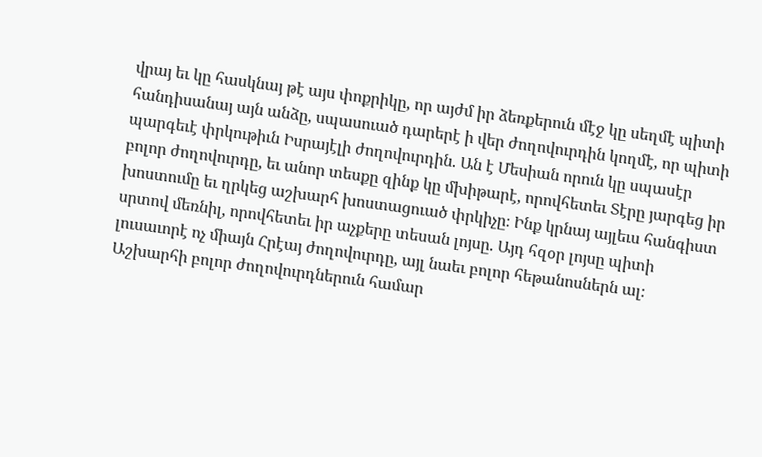վրայ եւ կը հասկնայ թէ այս փոքրիկը, որ այժմ իր ձեռքերուն մէջ կը սեղմէ պիտի հանդիսանայ այն անձը, սպասուած դարերէ ի վեր ժողովուրդին կողմէ, որ պիտի պարգեւէ փրկութիւն Իսրայէլի ժողովուրդին. Ան է Մեսիան որուն կը սպասէր բոլոր ժողովուրդը, եւ անոր տեսքը զինք կը մխիթարէ, որովհետեւ Տէրը յարգեց իր խոստումը եւ ղրկեց աշխարհ խոստացուած փրկիչը։ Ինք կրնայ այլեւս հանգիստ սրտով մեռնիլ, որովհետեւ իր աչքերը տեսան լոյսը. Այդ հզօր լոյսը պիտի լուսաւորէ ոչ միայն Հրէայ ժողովուրդը, այլ նաեւ բոլոր հեթանոսներն ալ։ Աշխարհի բոլոր ժողովուրդներուն համար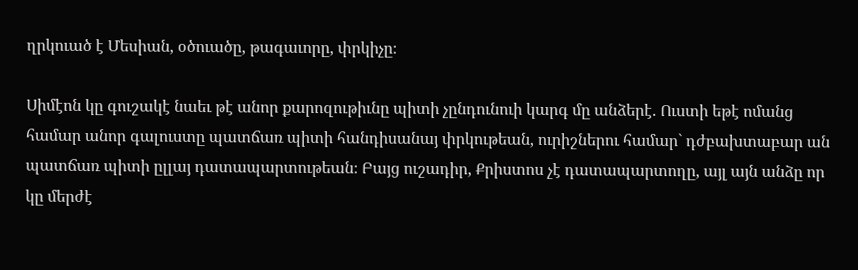ղրկուած է Մեսիան, օծուածը, թագաւորը, փրկիչը։

Սիմէոն կը գուշակէ նաեւ թէ անոր քարոզութիւնը պիտի չընդունուի կարգ մը անձերէ. Ուստի եթէ ոմանց համար անոր գալուստը պատճառ պիտի հանդիսանայ փրկութեան, ուրիշներու համար` դժբախտաբար ան պատճառ պիտի ըլլայ դատապարտութեան։ Բայց ուշադիր, Քրիստոս չէ դատապարտողը, այլ այն անձը որ կը մերժէ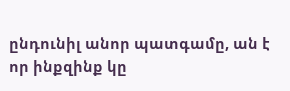ընդունիլ անոր պատգամը, ան է որ ինքզինք կը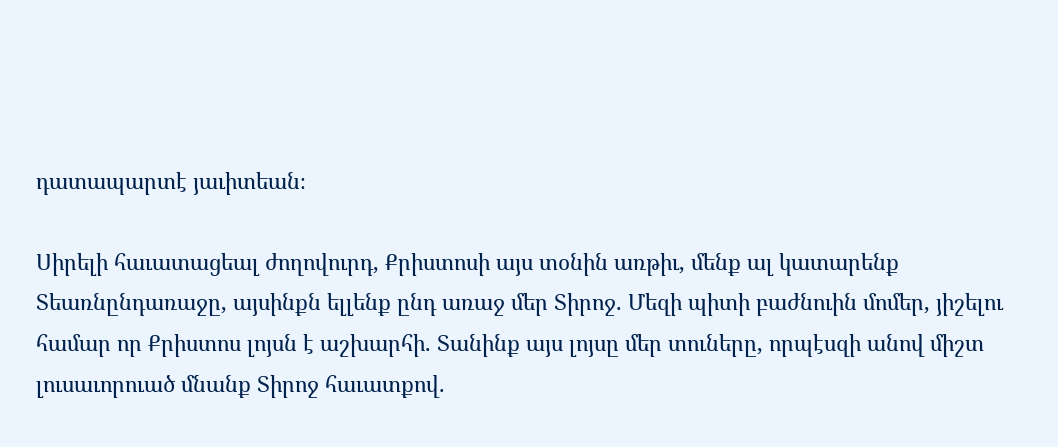դատապարտէ յաւիտեան։

Սիրելի հաւատացեալ ժողովուրդ, Քրիստոսի այս տօնին առթիւ, մենք ալ կատարենք Տեառնընդառաջը, այսինքն ելլենք ընդ առաջ մեր Տիրոջ. Մեզի պիտի բաժնուին մոմեր, յիշելու համար որ Քրիստոս լոյսն է աշխարհի. Տանինք այս լոյսը մեր տուները, որպէսզի անով միշտ լուսաւորուած մնանք Տիրոջ հաւատքով.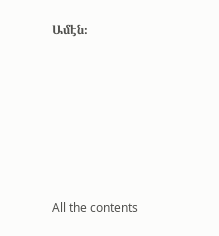Ամէն։








All the contents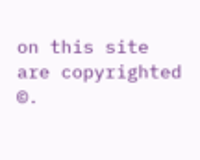on this site are copyrighted ©.